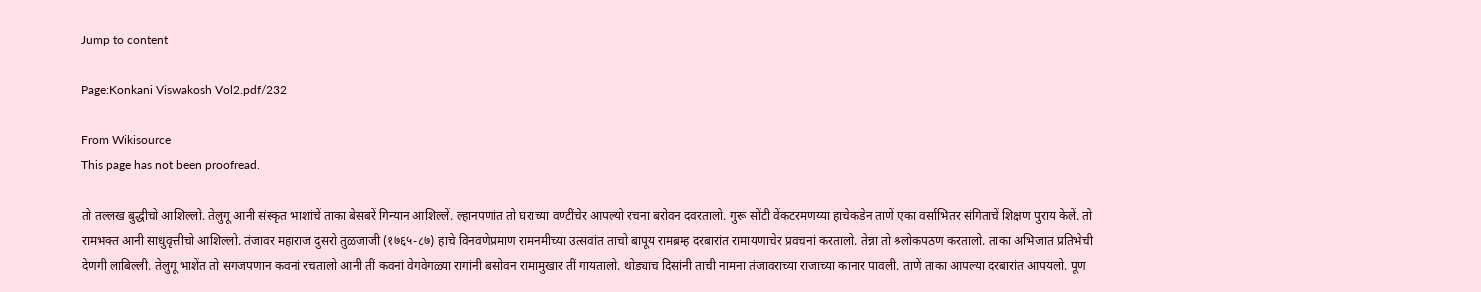Jump to content

Page:Konkani Viswakosh Vol2.pdf/232

From Wikisource
This page has not been proofread.

तो तल्लख बुद्धीचो आशिल्लो. तेलुगू आनी संस्कृत भाशांचें ताका बेसबरें गिन्यान आशिल्लें. ल्हानपणांत तो घराच्या वण्टींचेर आपल्यो रचना बरोवन दवरतालो. गुरू सोंटी वेंकटरमणय्या हाचेकडेन ताणें एका वर्साभितर संगिताचें शिक्षण पुराय केलें. तो रामभक्त आनी साधुवृत्तीचो आशिल्लो. तंजावर महाराज दुसरो तुळजाजी (१७६५-८७) हाचे विनवणेप्रमाण रामनमीच्या उत्सवांत ताचो बापूय रामब्रम्ह दरबारांत रामायणाचेर प्रवचनां करतालो. तेन्ना तो श्र्लोकपठण करतालो. ताका अभिजात प्रतिभेची देणगी लाबिल्ली. तेलुगू भाशेंत तो सगजपणान कवनां रचतालो आनी तीं कवनां वेगवेगळ्या रागांनी बसोवन रामामुखार तीं गायतालो. थोड्याच दिसांनी ताची नामना तंजावराच्या राजाच्या कानार पावली. ताणें ताका आपल्या दरबारांत आपयलो. पूण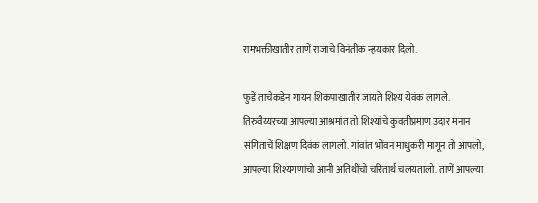रामभक्तीखातीर ताणें राजाचे विनंतीक न्हयकार दिलो.

फुडें ताचेकडेन गायन शिकपाखातीर जायते शिश्य येवंक लागले. तिरुवैय्यरच्या आपल्या आश्रमांत तो शिश्यांचे कुवतीप्रमाण उदार मनान संगिताचें शिक्षण दिवंक लागलो. गांवांत भोंवन माधुकरी मागून तो आपलो, आपल्या शिश्यगणांचो आनी अतिथींचो चरितार्थ चलयतालो. ताणें आपल्या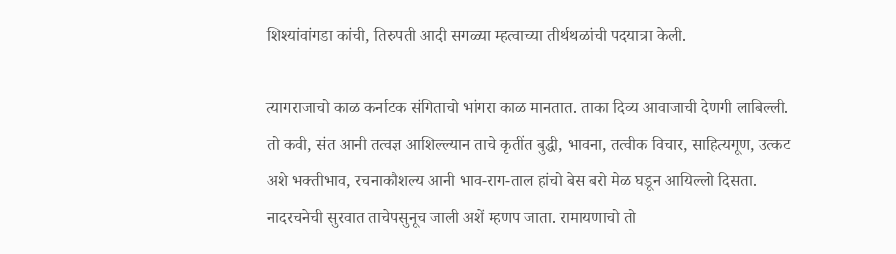शिश्यांवांगडा कांची, तिरुपती आदी सगळ्या म्हत्वाच्या तीर्थथळांची पदयात्रा केली.

त्यागराजाचो काळ कर्नाटक संगिताचो भांगरा काळ मानतात. ताका दिव्य आवाजाची देणगी लाबिल्ली. तो कवी, संत आनी तत्वज्ञ आशिल्ल्यान ताचे कृतींत बुद्धी, भावना, तत्वीक विचार, साहित्यगूण, उत्कट अशे भक्तीभाव, रचनाकौशल्य आनी भाव-राग-ताल हांचो बेस बरो मेळ घडून आयिल्लो दिसता. नादरचनेची सुरवात ताचेपसुनूच जाली अशें म्हणप जाता. रामायणाचो तो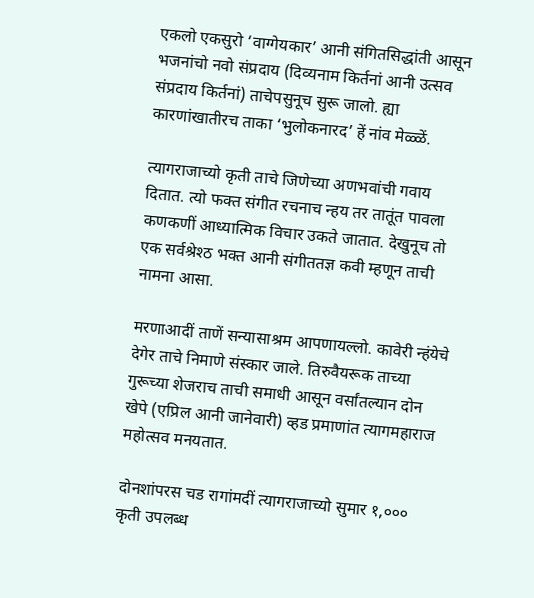एकलो एकसुरो ‘वाग्गेयकार’ आनी संगितसिद्धांती आसून भजनांचो नवो संप्रदाय (दिव्यनाम किर्तनां आनी उत्सव संप्रदाय किर्तनां) ताचेपसुनूच सुरू जालो. ह्या कारणांखातीरच ताका ‘भुलोकनारद’ हें नांव मेळ्ळें.

त्यागराजाच्यो कृती ताचे जिणेच्या अणभवांची गवाय दितात. त्यो फक्त संगीत रचनाच न्हय तर तातूंत पावला कणकणीं आध्यात्मिक विचार उकते जातात. देखुनूच तो एक सर्वश्रेश्ठ भक्त आनी संगीततज्ञ कवी म्हणून ताची नामना आसा.

मरणाआदीं ताणें सन्यासाश्रम आपणायल्लो. कावेरी न्हंयेचे देगेर ताचे निमाणे संस्कार जाले. तिरुवैयरूक ताच्या गुरूच्या शेजराच ताची समाधी आसून वर्सांतल्यान दोन खेपे (एप्रिल आनी जानेवारी) व्हड प्रमाणांत त्यागमहाराज महोत्सव मनयतात.

दोनशांपरस चड रागांमदीं त्यागराजाच्यो सुमार १,००० कृती उपलब्ध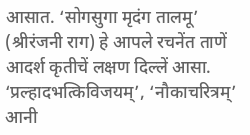आसात. ‘सोगसुगा मृदंग तालमू’ (श्रीरंजनी राग) हे आपले रचनेंत ताणें आदर्श कृतीचें लक्षण दिल्लें आसा. ‘प्रल्हादभत्किविजयम्‌’, ‘नौकाचरित्रम्‌’ आनी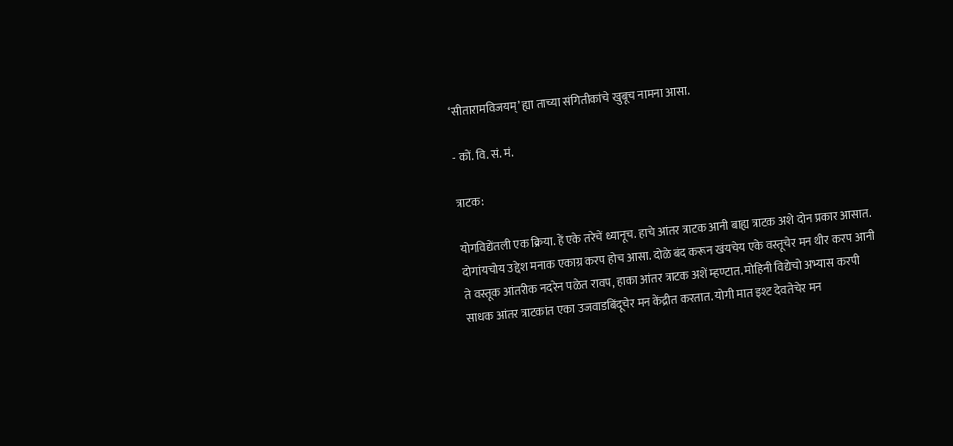‘सीतारामविजयम्‌’ ह्या ताच्या संगितीकांचे खुबूच नामना आसा.

- कों. वि. सं. मं.

त्राटक:

योगविद्येंतली एक क्रिया. हें एके तरेचें ध्यानूच. हाचे आंतर त्राटक आनी बाह्य त्राटक अशे दोन प्रकार आसात. दोगांयचोय उद्देश मनाक एकाग्र करप होच आसा. दोळे बंद करून खंयचेय एके वस्तूचेर मन थीर करप आनी ते वस्तूक आंतरीक नदरेन पळेत रावप, हाका आंतर त्राटक अशें म्हण्टात. मोहिनी विद्येचो अभ्यास करपी साधक आंतर त्राटकांत एका उजवाडबिंदूचेर मन केंद्रीत करतात. योगी मात इश्ट देवतेचेर मन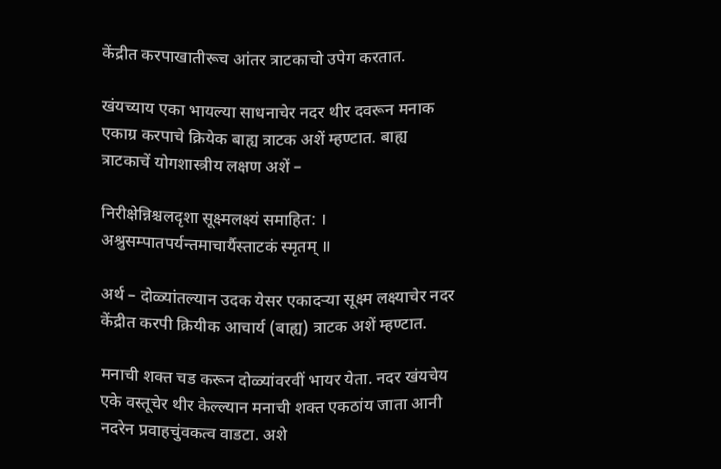केंद्रीत करपाखातीरूच आंतर त्राटकाचो उपेग करतात.

खंयच्याय एका भायल्या साधनाचेर नदर थीर दवरून मनाक एकाग्र करपाचे क्रियेक बाह्य त्राटक अशें म्हण्टात. बाह्य त्राटकाचें योगशास्त्रीय लक्षण अशें –

निरीक्षेन्निश्चलदृशा सूक्ष्मलक्ष्यं समाहित: ।
अश्रुसम्पातपर्यन्तमाचार्यैस्ताटकं स्मृतम्‌ ॥

अर्थ – दोळ्यांतल्यान उदक येसर एकादर्‍या सूक्ष्म लक्ष्याचेर नदर केंद्रीत करपी क्रियीक आचार्य (बाह्य) त्राटक अशें म्हण्टात.

मनाची शक्त चड करून दोळ्यांवरवीं भायर येता. नदर खंयचेय एके वस्तूचेर थीर केल्ल्यान मनाची शक्त एकठांय जाता आनी नदरेन प्रवाहचुंवकत्व वाडटा. अशे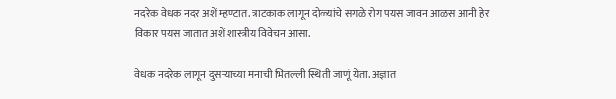नदरेक वेधक नदर अशें म्हण्टात. त्राटकाक लागून दोळ्यांचे सगळे रोग पयस जावन आळस आनी हेर विकार पयस जातात अशें शास्त्रीय विवेचन आसा.

वेधक नदरेक लागून दुसर्‍याच्या मनाची भितल्ली स्थिती जाणूं येता. अज्ञात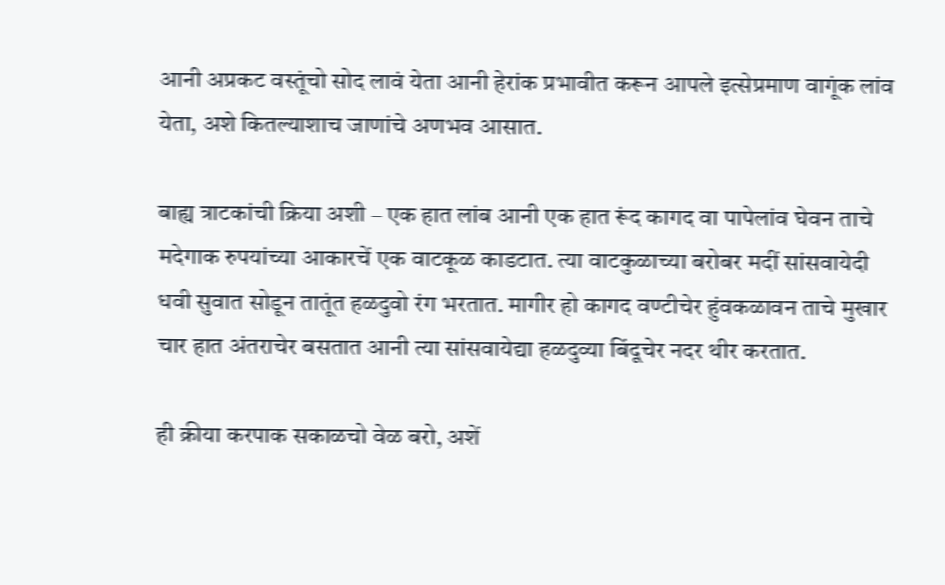आनी अप्रकट वस्तूंचो सोद लावं येता आनी हेरांक प्रभावीत करून आपले इत्सेप्रमाण वागूंक लांव येता, अशे कितल्याशाच जाणांचे अणभव आसात.

बाह्य त्राटकांची क्रिया अशी – एक हात लांब आनी एक हात रूंद कागद वा पापेलांव घेवन ताचे मदेगाक रुपयांच्या आकारचें एक वाटकूळ काडटात. त्या वाटकुळाच्या बरोबर मदीं सांसवायेदी धवी सुवात सोडून तातूंत हळदुवो रंग भरतात. मागीर हो कागद वण्टीचेर हुंवकळावन ताचे मुखार चार हात अंतराचेर बसतात आनी त्या सांसवायेद्या हळदुव्या बिंदूचेर नदर थीर करतात.

ही क्रीया करपाक सकाळचो वेळ बरो, अशें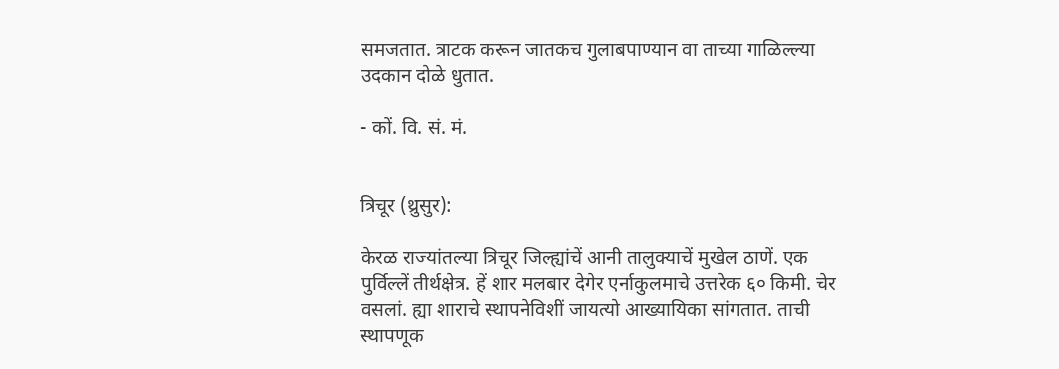समजतात. त्राटक करून जातकच गुलाबपाण्यान वा ताच्या गाळिल्ल्या उदकान दोळे धुतात.

- कों. वि. सं. मं.


त्रिचूर (थ्रुसुर):

केरळ राज्यांतल्या त्रिचूर जिल्ह्यांचें आनी तालुक्याचें मुखेल ठाणें. एक पुर्विल्लें तीर्थक्षेत्र. हें शार मलबार देगेर एर्नाकुलमाचे उत्तरेक ६० किमी. चेर वसलां. ह्या शाराचे स्थापनेविशीं जायत्यो आख्यायिका सांगतात. ताची स्थापणूक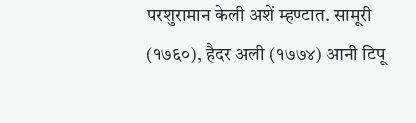परशुरामान केली अशें म्हण्टात. सामूरी (१७६०), हैदर अली (१७७४) आनी टिपू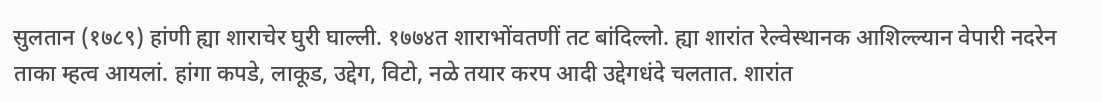सुलतान (१७८९) हांणी ह्या शाराचेर घुरी घाल्ली. १७७४त शाराभोंवतणीं तट बांदिल्लो. ह्या शारांत रेल्वेस्थानक आशिल्ल्यान वेपारी नदरेन ताका म्हत्व आयलां. हांगा कपडे, लाकूड, उद्देग, विटो, नळे तयार करप आदी उद्देगधंदे चलतात. शारांत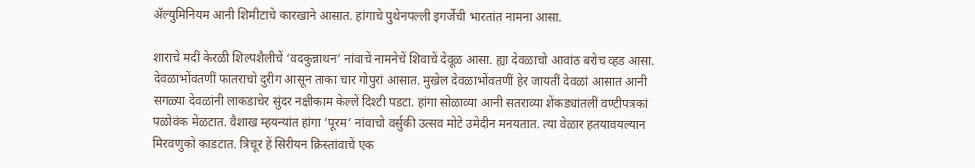ॲल्युमिनियम आनी शिमीटाचे कारखाने आसात. हांगाचे पुथेनपल्ली इगर्जेची भारतांत नामना आसा.

शाराचे मदीं केरळी शिल्पशैलीचें ‘वदकुन्नाथन’ नांवाचें नामनेचें शिवाचें देवूळ आसा. ह्या देवळाचो आवांठ बरोच व्हड आसा. देवळाभोंवतणीं फातराचो दुरीग आसून ताका चार गोपुरां आसात. मुखेल देवळाभोंवतणीं हेर जायतीं देवळां आसात आनी सगळ्या देवळांनी लाकडाचेर सुंदर नक्षीकाम केल्लें दिश्टी पडटा. हांगा सोळाव्या आनी सतराव्या शेंकड्यांतलीं वण्टीपत्रकां पळोवंक मेळटात. वैशाख म्हयन्यांत हांगा ‘पूरम’ नांवाचो वर्सुकी उत्सव मोटे उमेदीन मनयतात. त्या वेळार हतयावयल्यान मिरवणुको काडटात. त्रिचूर हें सिरीयन क्रिस्तांवाचें एक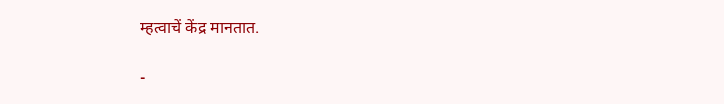म्हत्वाचें केंद्र मानतात.

-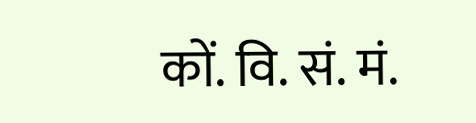कों. वि. सं. मं.